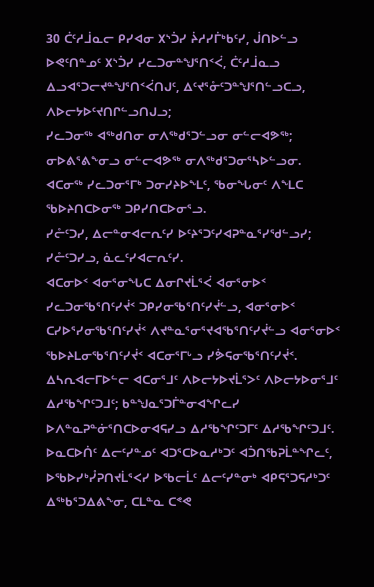30 ᑖᑦᓱᒨᓇᓕ ᑭᓯᐊᓂ ᙭ᔅᑑᓯ ᔩᓱᓯᒦᒃᑲᑦᓯ, ᒎᑎᐅᓪᓗ ᐅᕙᑦᑎᓐᓄᑦ ᙭ᔅᑑᓯ ᓯᓚᑐᓂᓐᖑᕐᑎᑉᐹ, ᑖᑦᓱᒨᓇᓗ ᐃᓗᐊᕐᑐᓕᔪᓐᖑᕐᑎᑉᐹᑎᒍᑦ, ᐃᑦᔪᕐᓁᑦᑐᓐᖑᕐᑎᓪᓗᑕᓗ, ᐱᐅᓕᔭᐅᑦᔪᑎᒋᓪᓗᑎᒍᓗ;
ᓯᓚᑐᓂᖅ ᐊᖅᑯᑎᓂ ᓂᐱᖅᑯᕐᑐᓪᓗᓂ ᓂᓪᓕᐊᕗᖅ; ᓂᐅᕕᕐᕕᖕᓂᓗ ᓂᓪᓕᐊᕗᖅ ᓂᐱᖅᑯᕐᑐᓂᕐᓴᐅᓪᓗᓂ.
ᐊᑕᓂᖅ ᓯᓚᑐᓂᕐᒥᒃ ᑐᓂᓯᔨᐅᖕᒪᑦ, ᖃᓂᖓᓂᑦ ᐱᖕᒪᑕ ᖃᐅᔨᑎᑕᐅᓂᖅ ᑐᑭᓯᑎᑕᐅᓂᕐᓗ.
ᓯᓔᑦᑐᓯ, ᐃᓕᓐᓂᐊᓕᕆᑦᓯ ᐅᑦᔨᕐᑐᑦᓯᐊᕈᓐᓇᕐᓯᖁᓪᓗᓯ; ᓯᓔᑦᑐᓯᓗ, ᓈᓚᑦᓯᐊᓕᕆᑦᓯ.
ᐊᑕᓂᐅᑉ ᐊᓂᕐᓂᖓᑕ ᐃᓂᒋᔪᒫᕐᐹ ᐊᓂᕐᓂᐅᑉ ᓯᓚᑐᓂᖃᕐᑎᑦᓯᔫᑉ ᑐᑭᓯᓂᖃᕐᑎᑦᓯᔫᓪᓗ, ᐊᓂᕐᓂᐅᑉ ᑕᓯᐅᕐᓯᓂᖃᕐᑎᑦᓯᔫᑉ ᐱᔪᓐᓇᕐᓂᕐᔪᐊᖃᕐᑎᑦᓯᔫᓪᓗ ᐊᓂᕐᓂᐅᑉ ᖃᐅᔨᒪᓂᖃᕐᑎᑦᓯᔫᑉ ᐊᑕᓂᕐᒥᒡᓗ ᓯᕘᕋᓂᖃᕐᑎᑦᓯᔫᑉ.
ᐃᓴᕆᐊᓕᒥᐅᓪᓕ ᐊᑕᓂᕐᒧᑦ ᐱᐅᓕᔭᐅᔪᒫᕐᐳᑦ ᐱᐅᓕᔭᐅᓂᕐᒧᑦ ᐃᓱᖃᖏᑦᑐᒧᑦ; ᑲᓐᖑᓇᕐᑐᒦᓐᓂᐊᖏᓚᓯ ᐅᐱᓐᓇᕈᓐᓃᕐᑎᑕᐅᓂᐊᕋᓯᓗ ᐃᓱᖃᖏᑦᑐᒥᑦ ᐃᓱᖃᖏᑦᑐᒧᑦ.
ᐅᓇᑕᐅᑏᑦ ᐃᓕᑦᓯᓐᓄᑦ ᐊᑐᕐᑕᐅᓇᓱᒃᑐᑦ ᐊᑑᑎᖃᕈᒫᓐᖏᓚᑦ, ᐅᖃᐅᓯᒃᓮᕈᑎᔪᒫᕐᐸᓯ ᐅᖃᓕᒫᑦ ᐃᓕᑦᓯᓐᓂᒃ ᐊᑭᕋᕐᑐᕋᓱᒃᑐᑦ ᐃᖅᑲᕐᑐᐃᕕᖕᓂ, ᑕᒪᓐᓇ ᑕᕝᕙ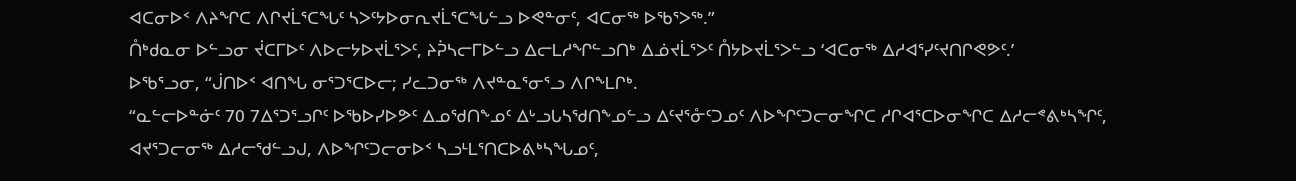ᐊᑕᓂᐅᑉ ᐱᔨᖏᑕ ᐱᒋᔪᒫᕐᑕᖓᑦ ᓴᐳᑦᔭᐅᓂᕆᔪᒫᕐᑕᖓᓪᓗ ᐅᕙᓐᓂᑦ, ᐊᑕᓂᖅ ᐅᖃᕐᐳᖅ.”
ᑍᒃᑯᓇᓂ ᐅᓪᓗᓂ ᔫᑕᒥᐅᑦ ᐱᐅᓕᔭᐅᔪᒫᕐᐳᑦ, ᔨᕉᓴᓕᒥᐅᓪᓗ ᐃᓕᒪᓱᖏᓪᓗᑎᒃ ᐃᓅᔪᒫᕐᐳᑦ ᑍᔭᐅᔪᒫᕐᐳᓪᓗ ‘ᐊᑕᓂᖅ ᐃᓱᐊᕐᓯᑦᔪᑎᒋᕙᕗᑦ.’
ᐅᖃᕐᓗᓂ, “ᒎᑎᐅᑉ ᐊᑎᖓ ᓂᕐᑐᕐᑕᐅᓕ; ᓯᓚᑐᓂᖅ ᐱᔪᓐᓇᕐᓂᕐᓗ ᐱᒋᖕᒪᒋᒃ.
“ᓇᓪᓕᐅᓐᓃᑦ 70 7ᐃᕐᑐᕐᓗᒋᑦ ᐅᖃᐅᓯᐅᕗᑦ ᐃᓄᖁᑎᖕᓄᑦ ᐃᒡᓗᒐᓴᖁᑎᖕᓄᓪᓗ ᐃᑦᔪᕐᓁᑦᑐᓄᑦ ᐱᐅᖏᑦᑐᓕᓂᖏᑕ ᓱᒋᐊᕐᑕᐅᓂᖏᑕ ᐃᓱᓕᕝᕕᒃᓴᖏᑦ, ᐊᔪᕐᑐᓕᓂᖅ ᐃᓱᓕᖁᓪᓗᒍ, ᐱᐅᖏᑦᑐᓕᓂᐅᑉ ᓴᓗᒻᒪᕐᑎᑕᐅᕕᒃᓴᖓᓄᑦ,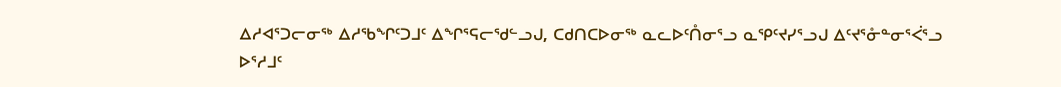ᐃᓱᐊᕐᑐᓕᓂᖅ ᐃᓱᖃᖏᑦᑐᒧᑦ ᐃᖏᕐᕋᓕᖁᓪᓗᒍ, ᑕᑯᑎᑕᐅᓂᖅ ᓇᓚᐅᑦᑍᓂᕐᓗ ᓇᕿᑦᔪᓯᕐᓗᒍ ᐃᑦᔪᕐᓁᓐᓂᕐᐹᕐᓗ ᐅᕐᓱᒧᑦ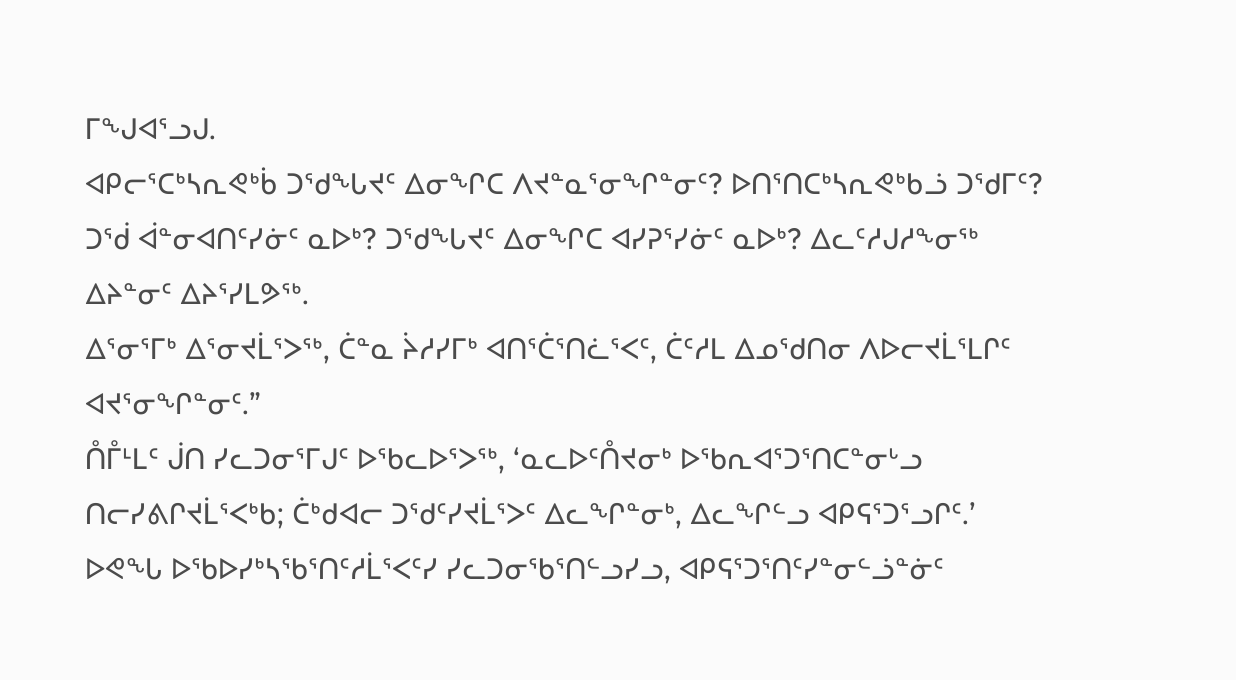ᒥᖑᐊᕐᓗᒍ.
ᐊᑭᓕᕐᑕᒃᓴᕆᕙᒃᑳ ᑐᖁᖓᔪᑦ ᐃᓂᖏᑕ ᐱᔪᓐᓇᕐᓂᖏᓐᓂᑦ? ᐅᑎᕐᑎᑕᒃᓴᕆᕙᒃᑲᓘ ᑐᖁᒥᑦ? ᑐᖂ ᐋᓐᓂᐊᑎᑦᓯᓃᑦ ᓇᐅᒃ? ᑐᖁᖓᔪᑦ ᐃᓂᖏᑕ ᐊᓯᕈᕐᓯᓃᑦ ᓇᐅᒃ? ᐃᓚᑦᓱᒍᓱᖕᓂᖅ ᐃᔨᓐᓂᑦ ᐃᔨᕐᓯᒪᕗᖅ.
ᐃᕐᓂᕐᒥᒃ ᐃᕐᓂᔪᒫᕐᐳᖅ, ᑖᓐᓇ ᔩᓱᓯᒥᒃ ᐊᑎᕐᑖᕐᑎᓛᕐᐸᑦ, ᑖᑦᓱᒪ ᐃᓄᖁᑎᓂ ᐱᐅᓕᔪᒫᕐᒪᒋᑦ ᐊᔪᕐᓂᖏᓐᓂᑦ.”
ᑍᒤᒻᒪᑦ ᒎᑎ ᓯᓚᑐᓂᕐᒥᒍᑦ ᐅᖃᓚᐅᕐᐳᖅ, ‘ᓇᓚᐅᑦᑍᔪᓂᒃ ᐅᖃᕆᐊᕐᑐᕐᑎᑕᓐᓂᒡᓗ ᑎᓕᓯᕕᒋᔪᒫᕐᐸᒃᑲ; ᑖᒃᑯᐊᓕ ᑐᖁᑦᓯᔪᒫᕐᐳᑦ ᐃᓚᖏᓐᓂᒃ, ᐃᓚᖏᓪᓗ ᐊᑭᕋᕐᑐᕐᓗᒋᑦ.’
ᐅᕙᖓ ᐅᖃᐅᓯᒃᓴᖃᕐᑎᑦᓱᒫᕐᐸᑦᓯ ᓯᓚᑐᓂᖃᕐᑎᓪᓗᓯᓗ, ᐊᑭᕋᕐᑐᕐᑎᑦᓯᓐᓂᓪᓘᓐᓃᑦ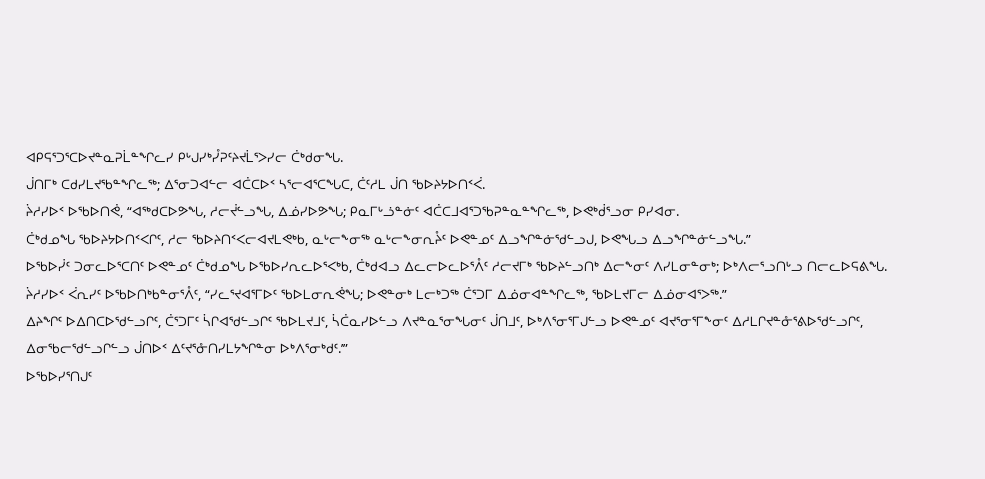ᐊᑭᕋᕐᑐᕐᑕᐅᔪᓐᓇᕈᒫᓐᖏᓚᓯ ᑭᒡᒍᓯᒃᓮᕈᑦᔨᔪᒫᕐᐳᓯᓕ ᑖᒃᑯᓂᖓ.
ᒎᑎᒥᒃ ᑕᑯᓯᒪᔪᖃᓐᖏᓚᖅ; ᐃᕐᓂᑐᐊᓪᓕ ᐊᑖᑕᐅᑉ ᓴᕐᓕᐊᕐᑕᖓᑕ, ᑖᑦᓱᒪ ᒎᑎ ᖃᐅᔨᔭᐅᑎᑉᐹ.
ᔩᓱᓯᐅᑉ ᐅᖃᐅᑎᕚ, “ᐊᖅᑯᑕᐅᕗᖓ, ᓱᓕᔫᓪᓗᖓ, ᐃᓅᓯᐅᕗᖓ; ᑭᓇᒥᒡᓘᓐᓃᑦ ᐊᑖᑕᒧᐊᕐᑐᖃᕈᓐᓇᓐᖏᓚᖅ, ᐅᕙᒃᑰᕐᓗᓂ ᑭᓯᐊᓂ.
ᑖᒃᑯᓄᖓ ᖃᐅᔨᔭᐅᑎᑉᐸᒋᑦ, ᓱᓕ ᖃᐅᔨᑎᑉᐸᓕᐊᔪᒪᕙᒃᑲ, ᓇᒡᓕᖕᓂᖅ ᓇᒡᓕᖕᓂᕆᔧᑦ ᐅᕙᓐᓄᑦ ᐃᓗᖏᓐᓃᖁᓪᓗᒍ, ᐅᕙᖓᓗ ᐃᓗᖏᓐᓃᓪᓗᖓ.”
ᐅᖃᐅᓰᑦ ᑐᓂᓚᐅᕐᑕᑎᑦ ᐅᕙᓐᓄᑦ ᑖᒃᑯᓄᖓ ᐅᖃᐅᓯᕆᓚᐅᕐᐸᒃᑲ, ᑖᒃᑯᐊᓗ ᐃᓚᓕᐅᓚᐅᕐᐰᑦ ᓱᓕᔪᒥᒃ ᖃᐅᔨᓪᓗᑎᒃ ᐃᓕᖕᓂᑦ ᐱᓯᒪᓂᓐᓂᒃ; ᐅᒃᐱᓕᕐᓗᑎᒡᓗ ᑎᓕᓚᐅᕋᕕᖓ.
ᔩᓱᓯᐅᑉ ᐹᕆᓯᑦ ᐅᖃᐅᑎᒃᑲᓐᓂᕐᐰᑦ, “ᓯᓚᕐᔪᐊᕐᒥᐅᑦ ᖃᐅᒪᓂᕆᕚᖓ; ᐅᕙᓐᓂᒃ ᒪᓕᒃᑐᖅ ᑖᕐᑐᒥ ᐃᓅᓂᐊᓐᖏᓚᖅ, ᖃᐅᒪᔪᒥᓕ ᐃᓅᓂᐊᕐᐳᖅ.”
ᐃᔨᖏᑦ ᐅᐃᑎᑕᐅᖁᓪᓗᒋᑦ, ᑖᕐᑐᒥᑦ ᓵᒋᐊᖁᓪᓗᒋᑦ ᖃᐅᒪᔪᒧᑦ, ᓵᑖᓇᓯᐅᓪᓗ ᐱᔪᓐᓇᕐᓂᖓᓂᑦ ᒎᑎᒧᑦ, ᐅᒃᐱᕐᓂᕐᒥᒍᓪᓗ ᐅᕙᓐᓄᑦ ᐊᔪᕐᓂᕐᒥᖕᓂᑦ ᐃᓱᒪᒋᔪᓐᓁᕐᕕᐅᖁᓪᓗᒋᑦ, ᐃᓂᖃᓕᖁᓪᓗᒋᓪᓗ ᒎᑎᐅᑉ ᐃᑦᔪᕐᓁᑎᓯᒪᔭᖏᓐᓂ ᐅᒃᐱᕐᓂᒃᑯᑦ.’”
ᐅᖃᐅᓯᕐᑎᒍᑦ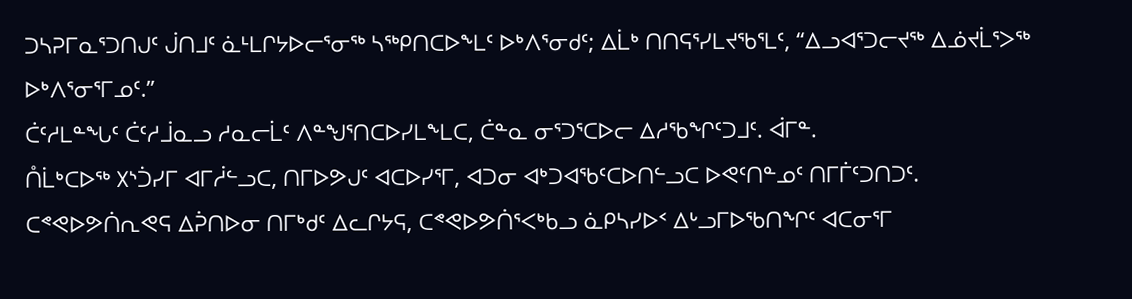ᑐᓴᕈᒥᓇᕐᑐᑎᒍᑦ ᒎᑎᒧᑦ ᓈᒻᒪᒋᔭᐅᓕᕐᓂᖅ ᓴᖅᑭᑎᑕᐅᖕᒪᑦ ᐅᒃᐱᕐᓂᑯᑦ; ᐃᒫᒃ ᑎᑎᕋᕐᓯᒪᔪᖃᕐᒪᑦ, “ᐃᓗᐊᕐᑐᓕᔪᖅ ᐃᓅᔪᒫᕐᐳᖅ ᐅᒃᐱᕐᓂᕐᒥᓄᑦ.”
ᑖᑦᓱᒪᓐᖓᑦ ᑖᑦᓱᒨᓇᓗ ᓱᓇᓕᒫᑦ ᐱᓐᖑᕐᑎᑕᐅᓯᒪᖕᒪᑕ, ᑖᓐᓇ ᓂᕐᑐᕐᑕᐅᓕ ᐃᓱᖃᖏᑦᑐᒧᑦ. ᐋᒥᓐ.
ᑍᒫᒃᑕᐅᖅ ᙭ᔅᑑᓯᒥ ᐊᒥᓲᓪᓗᑕ, ᑎᒥᐅᕗᒍᑦ ᐊᑕᐅᓯᕐᒥ, ᐊᑐᓂ ᐊᒃᑐᐊᖃᑦᑕᐅᑎᓪᓗᑕ ᐅᕙᑦᑎᓐᓄᑦ ᑎᒥᒦᑦᑐᑎᑐᑦ.
ᑕᕝᕙᐅᕗᑏᕆᕙᕋ ᐃᕉᑎᐅᓂ ᑎᒥᒃᑯᑦ ᐃᓚᒋᔭᕋ, ᑕᕝᕙᐅᕗᑏᕐᐸᒃᑲᓗ ᓈᑭᓴᓯᐅᑉ ᐃᒡᓗᒥᐅᖃᑎᖏᑦ ᐊᑕᓂᕐᒥ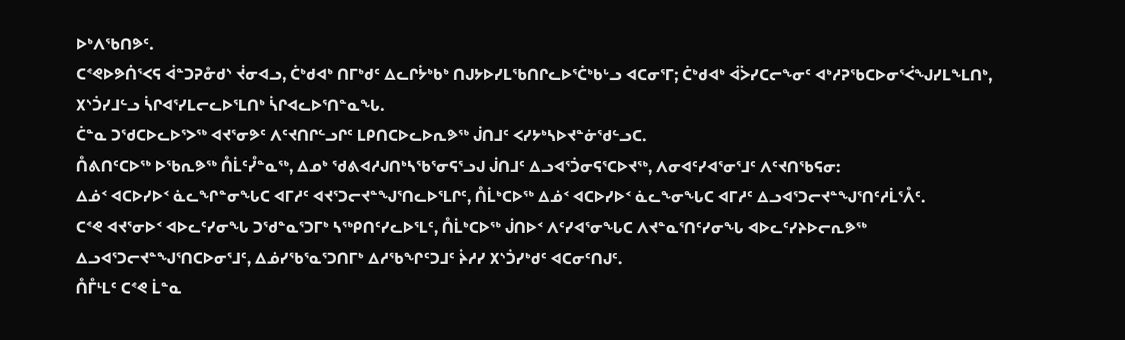ᐅᒃᐱᖃᑎᕗᑦ.
ᑕᕝᕙᐅᕗᑏᕐᐸᕋ ᐋᓐᑐᕈᓁᑯᔅ ᔫᓂᐊᓗ, ᑖᒃᑯᐊᒃ ᑎᒥᒃᑯᑦ ᐃᓚᒋᔮᒃᑲᒃ ᑎᒍᔭᐅᓯᒪᖃᑎᒋᓚᐅᕐᑖᒃᑲᒡᓗ ᐊᑕᓂᕐᒥ; ᑖᒃᑯᐊᒃ ᐋᐴᓯᑕᓕᖕᓂᑦ ᐊᒃᓱᕈᖃᑕᐅᓂᕐᐹᖑᓯᒪᖕᒪᑎᒃ, ᙭ᔅᑑᓯᒧᓪᓗ ᓵᒋᐊᕐᓯᒪᓕᓚᐅᕐᒪᑎᒃ ᓵᒋᐊᓚᐅᕐᑎᓐᓇᖓ.
ᑖᓐᓇ ᑐᖁᑕᐅᓚᐅᕐᐳᖅ ᐊᔪᕐᓂᕗᑦ ᐱᑦᔪᑎᒋᓪᓗᒋᑦ ᒪᑭᑎᑕᐅᓚᐅᕆᕗᖅ ᒎᑎᒧᑦ ᐸᓯᔭᒃᓴᐅᔪᓐᓃᖁᓪᓗᑕ.
ᑍᕕᑎᑦᑕᐅᖅ ᐅᖃᕆᕗᖅ ᑍᒫᑦᓮᓐᓇᖅ, ᐃᓄᒃ ᖁᕕᐊᓱᒍᑎᒃᓴᖃᕐᓂᕋᕐᓗᒍ ᒎᑎᒧᑦ ᐃᓗᐊᕐᑑᓂᕋᕐᑕᐅᔪᖅ, ᐱᓂᐊᑦᓯᐊᕐᓂᕐᒧᑦ ᐱᑦᔪᑎᖃᕋᓂ:
ᐃᓅᑉ ᐊᑕᐅᓯᐅᑉ ᓈᓚᖏᓐᓂᖓᑕ ᐊᒥᓱᑦ ᐊᔪᕐᑐᓕᔪᓐᖑᕐᑎᓚᐅᕐᒪᒋᑦ, ᑍᒫᒃᑕᐅᖅ ᐃᓅᑉ ᐊᑕᐅᓯᐅᑉ ᓈᓚᖕᓂᖓᑕ ᐊᒥᓱᑦ ᐃᓗᐊᕐᑐᓕᔪᓐᖑᕐᑎᑦᓱᒫᕐᐰᑦ.
ᑕᕝᕙ ᐊᔪᕐᓂᐅᑉ ᐊᐅᓚᑦᓯᓂᖓ ᑐᖁᓐᓇᕐᑐᒥᒃ ᓴᖅᑭᑎᑦᓯᓚᐅᕐᒪᑦ, ᑍᒫᒃᑕᐅᖅ ᒎᑎᐅᑉ ᐱᑦᓯᐊᕐᓂᖓᑕ ᐱᔪᓐᓇᕐᑎᑦᓯᓂᖓ ᐊᐅᓚᑦᓯᔨᐅᓕᕆᕗᖅ ᐃᓗᐊᕐᑐᓕᔪᓐᖑᕐᑎᑕᐅᓂᕐᒧᑦ, ᐃᓅᓯᖃᕐᓇᕐᑐᑎᒥᒃ ᐃᓱᖃᖏᑦᑐᒧᑦ ᔩᓱᓯ ᙭ᔅᑑᓯᒃᑯᑦ ᐊᑕᓂᑦᑎᒍᑦ.
ᑍᒤᒻᒪᑦ ᑕᕝᕙ ᒫᓐᓇ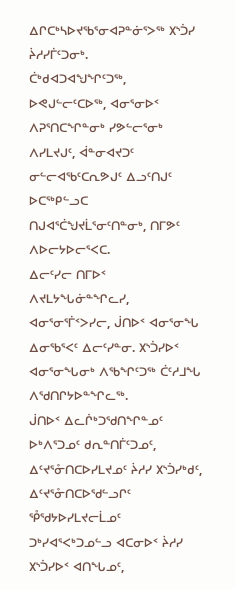ᐃᒋᑕᒃᓴᐅᔪᖃᕐᓂᐊᕈᓐᓃᕐᐳᖅ ᙭ᔅᑑᓯ ᔩᓱᓯᒦᑦᑐᓂᒃ.
ᑖᒃᑯᐊᑐᐊᖑᖏᑦᑐᖅ, ᐅᕙᒍᓪᓕᑦᑕᐅᖅ, ᐊᓂᕐᓂᐅᑉ ᐱᕈᕐᑎᑕᖏᓐᓂᒃ ᓯᕗᓪᓕᕐᓂᒃ ᐱᓯᒪᔪᒍᑦ, ᐋᓐᓂᐊᔪᑐᑦ ᓂᓪᓕᐊᖃᑦᑕᕆᕗᒍᑦ ᐃᓗᑦᑎᒍᑦ ᐅᑕᖅᑭᓪᓗᑕ ᑎᒍᐊᕐᑖᖑᔪᒫᕐᓂᑦᑎᓐᓂᒃ, ᑎᒥᕗᑦ ᐱᐅᓕᔭᐅᓕᕐᐸᑕ.
ᐃᓕᑦᓯᓕ ᑎᒥᐅᑉ ᐱᔪᒪᔭᖓᓃᓐᖏᓚᓯ, ᐊᓂᕐᓂᕐᒦᑉᐳᓯᓕ, ᒎᑎᐅᑉ ᐊᓂᕐᓂᖓ ᐃᓂᖃᕐᐸᑦ ᐃᓕᑦᓯᓐᓂ. ᙭ᔅᑑᓯᐅᑉ ᐊᓂᕐᓂᖓᓂᒃ ᐱᖃᖏᑦᑐᖅ ᑖᑦᓱᒧᖓ ᐱᖁᑎᒋᔭᐅᓐᖏᓚᖅ.
ᒎᑎᐅᑉ ᐃᓚᒌᒃᑐᖁᑎᖏᓐᓄᑦ ᐅᒃᐱᕐᑐᓄᑦ ᑯᕆᓐᑎᒦᑦᑐᓄᑦ, ᐃᑦᔪᕐᓁᑎᑕᐅᓯᒪᔪᓄᑦ ᔩᓱᓯ ᙭ᔅᑑᓯᒃᑯᑦ, ᐃᑦᔪᕐᓁᑎᑕᐅᖁᓪᓗᒋᑦ ᕾᖁᔭᐅᓯᒪᔪᓕᒫᓄᑦ ᑐᒃᓯᐊᕐᐸᒃᑐᓄᓪᓗ ᐊᑕᓂᐅᑉ ᔩᓱᓯ ᙭ᔅᑑᓯᐅᑉ ᐊᑎᖓᓄᑦ,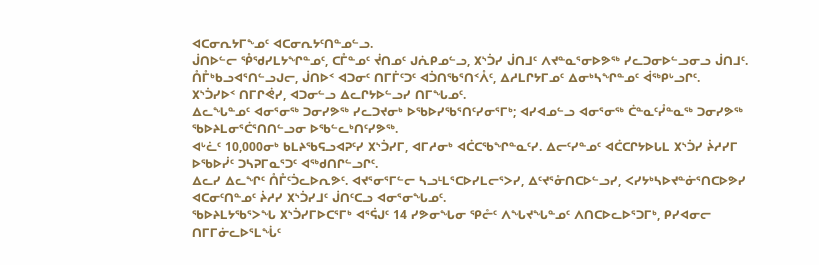ᐊᑕᓂᕆᔭᒥᖕᓄᑦ ᐊᑕᓂᕆᔭᑦᑎᓐᓄᓪᓗ.
ᒎᑎᐅᓪᓕ ᕾᖁᓯᒪᔭᖏᓐᓄᑦ, ᑕᒤᓐᓄᑦ ᔫᑎᓄᑦ ᒍᕇᑭᓄᓪᓗ, ᙭ᔅᑑᓯ ᒎᑎᒧᑦ ᐱᔪᓐᓇᕐᓂᐅᕗᖅ ᓯᓚᑐᓂᐅᓪᓗᓂᓗ ᒎᑎᒧᑦ.
ᑍᒤᒃᑲᓗᐊᕐᑎᓪᓗᒍᓕ, ᒎᑎᐅᑉ ᐊᑐᓂᑦ ᑎᒥᒦᑦᑐᑦ ᐊᑑᑎᖃᕐᑎᑉᐰᑦ, ᐃᓱᒪᒋᔭᒥᓄᑦ ᐃᓂᒃᓴᖏᓐᓄᑦ ᐋᖅᑭᒡᓗᒋᑦ.
᙭ᔅᑑᓯᐅᑉ ᑎᒥᒋᕚᓯ, ᐊᑐᓂᓪᓗ ᐃᓚᒋᔭᐅᓪᓗᓯ ᑎᒥᖓᓄᑦ.
ᐃᓚᖓᓐᓄᑦ ᐊᓂᕐᓂᖅ ᑐᓂᓯᕗᖅ ᓯᓚᑐᔪᓂᒃ ᐅᖃᐅᓯᖃᕐᑎᑦᓯᓂᕐᒥᒃ; ᐊᓯᐊᓄᓪᓗ ᐊᓂᕐᓂᖅ ᑖᓐᓇᑦᓮᓐᓇᖅ ᑐᓂᓯᕗᖅ ᖃᐅᔨᒪᓂᕐᑖᕐᑎᑎᓪᓗᓂ ᐅᖃᓪᓚᒃᑎᑦᓯᕗᖅ.
ᐊᒡᓛᑦ 10,000ᓂᒃ ᑲᒪᔨᖃᕋᓗᐊᕈᑦᓯ ᙭ᔅᑑᓯᒥ, ᐊᒥᓱᓂᒃ ᐊᑖᑕᖃᖏᓐᓇᑦᓯ. ᐃᓕᑦᓯᓐᓄᑦ ᐊᑖᑕᒋᔭᐅᒐᒪ ᙭ᔅᑑᓯ ᔩᓱᓯᒥ ᐅᖃᐅᓰᑦ ᑐᓴᕈᒥᓇᕐᑐᑦ ᐊᖅᑯᑎᒋᓪᓗᒋᑦ.
ᐃᓚᓯ ᐃᓚᖏᑦ ᑍᒤᑦᑑᓚᐅᕆᕗᑦ. ᐊᔪᕐᓂᕐᒥᓪᓕ ᓴᓗᒻᒪᕐᑕᐅᓯᒪᓕᕐᐳᓯ, ᐃᑦᔪᕐᓁᑎᑕᐅᓪᓗᓯ, ᐸᓯᔭᒃᓴᐅᔪᓐᓃᕐᑎᑕᐅᕗᓯ ᐊᑕᓂᑦᑎᓐᓄᑦ ᔩᓱᓯ ᙭ᔅᑑᓯᒧᑦ ᒎᑎᑦᑕᓗ ᐊᓂᕐᓂᖓᓄᑦ.
ᖃᐅᔨᒪᔭᖃᕐᐳᖓ ᙭ᔅᑑᓯᒥᐅᑕᕐᒥᒃ ᐊᕐᕌᒍᑦ 14 ᓯᕗᓂᖓᓂ ᕿᓔᑦ ᐱᖓᔪᖓᓐᓄᑦ ᐱᑎᑕᐅᓚᐅᕐᑐᒥᒃ, ᑭᓯᐊᓂᓕ ᑎᒥᒥᓃᓚᐅᕐᒪᖔᑦ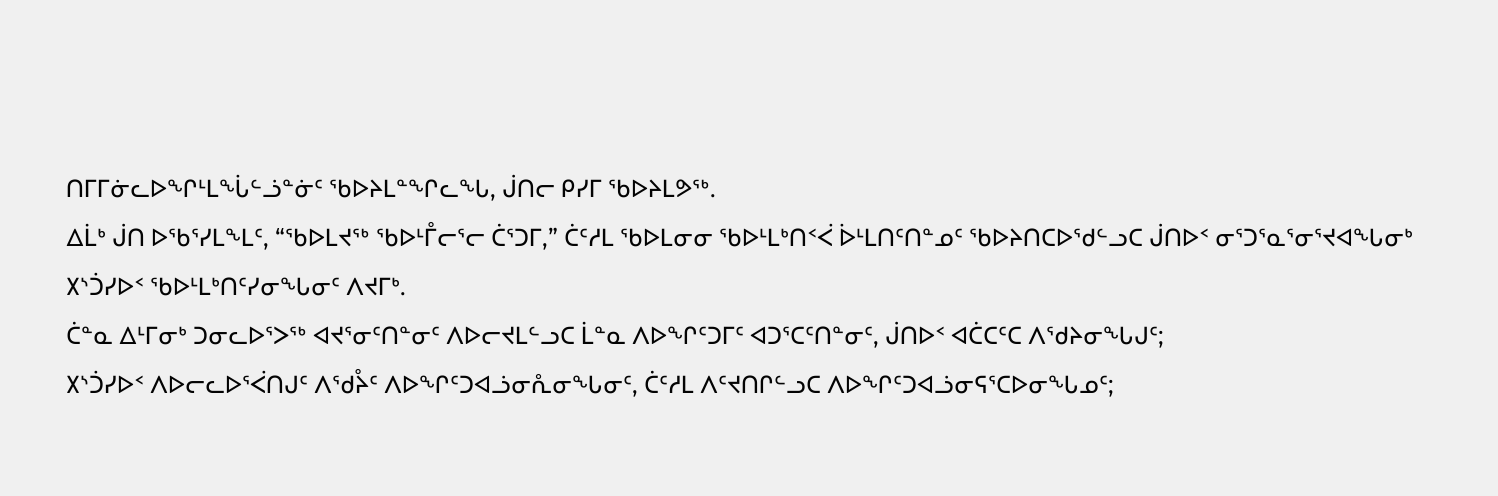ᑎᒥᒥᓃᓚᐅᖏᒻᒪᖔᓪᓘᓐᓃᑦ ᖃᐅᔨᒪᓐᖏᓚᖓ, ᒎᑎᓕ ᑭᓯᒥ ᖃᐅᔨᒪᕗᖅ.
ᐃᒫᒃ ᒎᑎ ᐅᖃᕐᓯᒪᖕᒪᑦ, “ᖃᐅᒪᔪᖅ ᖃᐅᒻᒤᓕᕐᓕ ᑖᕐᑐᒥ,” ᑖᑦᓱᒪ ᖃᐅᒪᓂᓂ ᖃᐅᒻᒪᒃᑎᑉᐹ ᐆᒻᒪᑎᑦᑎᓐᓄᑦ ᖃᐅᔨᑎᑕᐅᖁᓪᓗᑕ ᒎᑎᐅᑉ ᓂᕐᑐᕐᓇᕐᓂᕐᔪᐊᖓᓂᒃ ᙭ᔅᑑᓯᐅᑉ ᖃᐅᒻᒪᒃᑎᑦᓯᓂᖓᓂᑦ ᐱᔪᒥᒃ.
ᑖᓐᓇ ᐃᒻᒥᓂᒃ ᑐᓂᓚᐅᕐᐳᖅ ᐊᔪᕐᓂᑦᑎᓐᓂᑦ ᐱᐅᓕᔪᒪᓪᓗᑕ ᒫᓐᓇ ᐱᐅᖏᑦᑐᒥᑦ ᐊᑐᕐᑕᑦᑎᓐᓂᑦ, ᒎᑎᐅᑉ ᐊᑖᑕᑦᑕ ᐱᖁᔨᓂᖓᒍᑦ;
᙭ᔅᑑᓯᐅᑉ ᐱᐅᓕᓚᐅᕐᐹᑎᒍᑦ ᐱᖁᔧᑦ ᐱᐅᖏᑦᑐᐊᓘᓂᕅᓂᖓᓂᑦ, ᑖᑦᓱᒪ ᐱᑦᔪᑎᒋᓪᓗᑕ ᐱᐅᖏᑦᑐᐊᓘᓂᕋᕐᑕᐅᓂᖓᓄᑦ;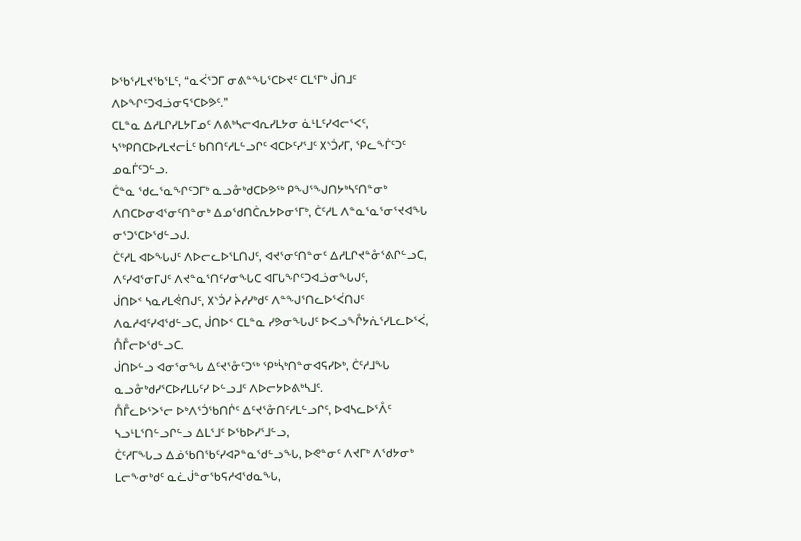ᐅᖃᕐᓯᒪᔪᖃᕐᒪᑦ, “ᓇᐹᕐᑐᒥ ᓂᕕᓐᖓᕐᑕᐅᔪᑦ ᑕᒪᕐᒥᒃ ᒎᑎᒧᑦ ᐱᐅᖏᑦᑐᐊᓘᓂᕋᕐᑕᐅᕗᑦ.”
ᑕᒪᓐᓇ ᐃᓱᒪᒋᓯᒪᔭᒥᓄᑦ ᐱᕕᒃᓴᓕᐊᕆᓯᒪᔭᓂ ᓈᒻᒪᑦᓯᐊᓕᕐᐸᑦ, ᓴᖅᑭᑎᑕᐅᓯᒪᔪᓕᒫᑦ ᑲᑎᑎᑦᓱᒪᓪᓗᒋᑦ ᐊᑕᐅᑦᓯᕐᒧᑦ ᙭ᔅᑑᓯᒥ, ᕿᓚᖕᒦᑦᑐᑦ ᓄᓇᒦᑦᑐᓪᓗ.
ᑖᓐᓇ ᖁᓚᕐᓇᖏᑦᑐᒥᒃ ᓇᓗᓁᒃᑯᑕᐅᕗᖅ ᑭᖑᕐᖑᑎᔭᒃᓴᑦᑎᓐᓂᒃ ᐱᑎᑕᐅᓂᐊᕐᓂᑦᑎᓐᓂᒃ ᐃᓄᖁᑎᑖᕆᔭᐅᓂᕐᒥᒃ, ᑖᑦᓱᒪ ᐱᓐᓇᕐᓇᕐᓂᕐᔪᐊᖓ ᓂᕐᑐᕐᑕᐅᖁᓪᓗᒍ.
ᑖᑦᓱᒪ ᐊᐅᖓᒍᑦ ᐱᐅᓕᓚᐅᕐᒪᑎᒍᑦ, ᐊᔪᕐᓂᑦᑎᓐᓂᑦ ᐃᓱᒪᒋᔪᓐᓁᕐᕕᒋᓪᓗᑕ, ᐱᑦᓯᐊᕐᓂᒥᒍᑦ ᐱᔪᓐᓇᕐᑎᑦᓯᓂᖓᑕ ᐊᒥᒐᖏᑦᑐᐊᓘᓂᖓᒍᑦ,
ᒎᑎᐅᑉ ᓴᓇᓯᒪᕚᑎᒍᑦ, ᙭ᔅᑑᓯ ᔩᓱᓯᒃᑯᑦ ᐱᓐᖑᕐᑎᓚᐅᕐᐹᑎᒍᑦ ᐱᓇᓱᐊᑦᓯᐊᖁᓪᓗᑕ, ᒎᑎᐅᑉ ᑕᒪᓐᓇ ᓯᕗᓂᖓᒍᑦ ᐅᐸᓗᖕᒊᔭᕇᕐᓯᒪᓚᐅᕐᐹ, ᑍᒤᓕᐅᖁᓪᓗᑕ.
ᒎᑎᐅᓪᓗ ᐊᓂᕐᓂᖓ ᐃᑦᔪᕐᓁᑦᑐᖅ ᕿᒃᓵᒃᑎᓐᓂᐊᕋᓯᐅᒃ, ᑖᑦᓱᒧᖓ ᓇᓗᓁᒃᑯᓯᕐᑕᐅᓯᒪᒐᑦᓯ ᐅᓪᓗᒧᑦ ᐱᐅᓕᔭᐅᕕᒃᓴᒧᑦ.
ᑍᒤᓚᐅᕐᐳᕐᓕ ᐅᒃᐱᕐᑑᖃᑎᒌᑦ ᐃᑦᔪᕐᓁᑎᑦᓱᒪᓪᓗᒋᑦ, ᐅᐊᓴᓚᐅᕐᐰᑦ ᓴᓗᒻᒪᕐᑎᓪᓗᒋᓪᓗ ᐃᒪᕐᒧᑦ ᐅᖃᐅᓯᕐᒧᓪᓗ,
ᑖᑦᓱᒥᖓᓗ ᐃᓅᖃᑎᖃᑦᓯᐊᕈᓐᓇᖁᓪᓗᖓ, ᐅᕙᓐᓂᑦ ᐱᔪᒥᒃ ᐱᖁᔭᓂᒃ ᒪᓕᖕᓂᒃᑯᑦ ᓇᓛᒎᓐᓂᖃᕋᓱᐊᖁᓇᖓ,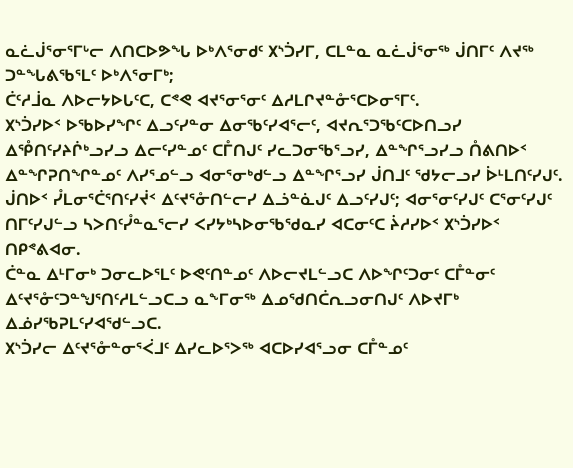ᓇᓛᒎᕐᓂᕐᒥᒡᓕ ᐱᑎᑕᐅᕗᖓ ᐅᒃᐱᕐᓂᑯᑦ ᙭ᔅᑑᓯᒥ, ᑕᒪᓐᓇ ᓇᓛᒎᕐᓂᖅ ᒎᑎᒥᑦ ᐱᔪᖅ ᑐᓐᖓᕕᖃᕐᒪᑦ ᐅᒃᐱᕐᓂᒥᒃ;
ᑖᑦᓱᒨᓇ ᐱᐅᓕᔭᐅᒐᑦᑕ, ᑕᕝᕙ ᐊᔪᕐᓂᕐᓂᑦ ᐃᓱᒪᒋᔪᓐᓁᕐᑕᐅᓂᕐᒥᑦ.
᙭ᔅᑑᓯᐅᑉ ᐅᖃᐅᓯᖏᑦ ᐃᓗᑦᓯᓐᓂ ᐃᓂᖃᑦᓯᐊᕐᓕᑦ, ᐊᔪᕆᕐᑐᖃᑦᑕᐅᑎᓗᓯ ᐃᕾᑎᑦᓯᔨᒌᒃᓗᓯᓗ ᐃᓕᑦᓯᓐᓄᑦ ᑕᒤᑎᒍᑦ ᓯᓚᑐᓂᖃᕐᓗᓯ, ᐃᓐᖏᕐᓗᓯᓗ ᑍᕕᑎᐅᑉ ᐃᓐᖏᕈᑎᖏᓐᓄᑦ ᐱᓯᕐᓄᓪᓗ ᐊᓂᕐᓂᒃᑯᓪᓗ ᐃᓐᖏᕐᓗᓯ ᒎᑎᒧᑦ ᖁᔭᓕᓗᓯ ᐆᒻᒪᑎᑦᓯᒍᑦ.
ᒎᑎᐅᑉ ᓮᒪᓂᕐᑖᕐᑎᑦᓯᔫᑉ ᐃᑦᔪᕐᓁᑎᓪᓕᓯ ᐃᓘᓐᓈᒍᑦ ᐃᓗᑦᓯᒍᑦ; ᐊᓂᕐᓂᑦᓯᒍᑦ ᑕᕐᓂᑦᓯᒍᑦ ᑎᒥᑦᓯᒍᓪᓗ ᓴᐳᑎᑦᓮᓐᓇᕐᓕᓯ ᐸᓯᔭᒃᓴᐅᓂᖃᖁᓇᓯ ᐊᑕᓂᑦᑕ ᔩᓱᓯᐅᑉ ᙭ᔅᑑᓯᐅᑉ ᑎᑭᕝᕕᐊᓂ.
ᑖᓐᓇ ᐃᒻᒥᓂᒃ ᑐᓂᓚᐅᕐᒪᑦ ᐅᕙᑦᑎᓐᓄᑦ ᐱᐅᓕᔪᒪᓪᓗᑕ ᐱᐅᖏᑦᑐᓂᑦ ᑕᒤᓐᓂᑦ ᐃᑦᔪᕐᓁᑦᑐᓐᖑᕐᑎᑦᓱᒪᓪᓗᑕᓗ ᓇᖕᒥᓂᖅ ᐃᓄᖁᑎᑖᕆᓗᓂᑎᒍᑦ ᐱᐅᔪᒥᒃ ᐃᓅᓯᖃᕈᒪᑦᓯᐊᖁᓪᓗᑕ.
᙭ᔅᑑᓯᓕ ᐃᑦᔪᕐᓁᓐᓂᕐᐹᒧᑦ ᐃᓯᓚᐅᕐᐳᖅ ᐊᑕᐅᓯᐊᕐᓗᓂ ᑕᒤᓐᓄᑦ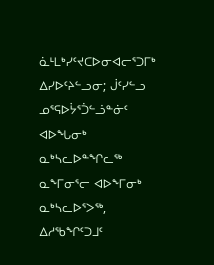ᓈᒻᒪᒃᓯᑦᔪᑕᐅᓂᐊᓕᕐᑐᒥᒃ ᐃᓯᐅᑦᔨᓪᓗᓂ; ᒎᑦᓯᓪᓗ ᓄᕐᕋᐅᔮᕐᑑᓪᓘᓐᓃᑦ ᐊᐅᖓᓂᒃ ᓇᒃᓴᓚᐅᓐᖏᓚᖅ ᓇᖕᒥᓂᕐᓕ ᐊᐅᖕᒥᓂᒃ ᓇᒃᓴᓚᐅᕐᐳᖅ, ᐃᓱᖃᖏᑦᑐᒧᑦ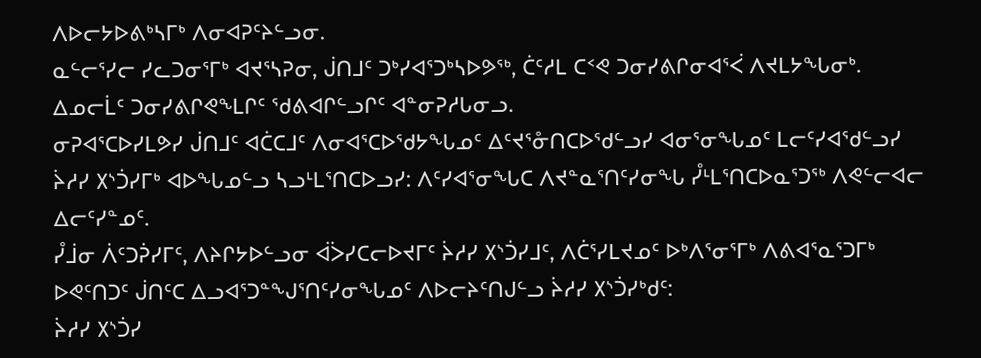ᐱᐅᓕᔭᐅᕕᒃᓴᒥᒃ ᐱᓂᐊᕈᑦᔨᓪᓗᓂ.
ᓇᓪᓕᕐᓯᓕ ᓯᓚᑐᓂᕐᒥᒃ ᐊᔪᕐᓴᕈᓂ, ᒎᑎᒧᑦ ᑐᒃᓯᐊᕐᑐᒃᓴᐅᕗᖅ, ᑖᑦᓱᒪ ᑕᑉᕙ ᑐᓂᓯᕕᒋᓂᐊᕐᐹ ᐱᔪᒪᔭᖓᓂᒃ. ᐃᓄᓕᒫᑦ ᑐᓂᓯᕕᒋᕙᖕᒪᒋᑦ ᖁᕕᐊᒋᓪᓗᒋᑦ ᐊᓐᓂᕈᓱᒐᓂᓗ.
ᓂᕈᐊᕐᑕᐅᓯᒪᕗᓯ ᒎᑎᒧᑦ ᐊᑖᑕᒧᑦ ᐱᓂᐊᕐᑕᐅᖁᔭᖓᓄᑦ ᐃᑦᔪᕐᓁᑎᑕᐅᖁᓪᓗᓯ ᐊᓂᕐᓂᖓᓄᑦ ᒪᓕᑦᓯᐊᖁᓪᓗᓯ ᔩᓱᓯ ᙭ᔅᑑᓯᒥᒃ ᐊᐅᖓᓄᓪᓗ ᓴᓗᒻᒪᕐᑎᑕᐅᓗᓯ: ᐱᑦᓯᐊᕐᓂᖓᑕ ᐱᔪᓐᓇᕐᑎᑦᓯᓂᖓ ᓮᒻᒪᕐᑎᑕᐅᓇᕐᑐᖅ ᐱᕙᓪᓕᐊᓕ ᐃᓕᑦᓯᓐᓄᑦ.
ᓮᒨᓂ ᐲᑦᑐᕉᓯᒥᑦ, ᐱᔨᒋᔭᐅᓪᓗᓂ ᐋᐴᓯᑕᓕᐅᔪᒥᑦ ᔩᓱᓯ ᙭ᔅᑑᓯᒧᑦ, ᐱᑖᕐᓯᒪᔪᓄᑦ ᐅᒃᐱᕐᓂᕐᒥᒃ ᐱᕕᐊᕐᓇᕐᑐᒥᒃ ᐅᕙᑦᑎᑐᑦ ᒎᑎᑦᑕ ᐃᓗᐊᕐᑐᓐᖑᕐᑎᑦᓯᓂᖓᓄᑦ ᐱᐅᓕᔨᑦᑎᒍᓪᓗ ᔩᓱᓯ ᙭ᔅᑑᓯᒃᑯᑦ:
ᔩᓱᓯ ᙭ᔅᑑᓯ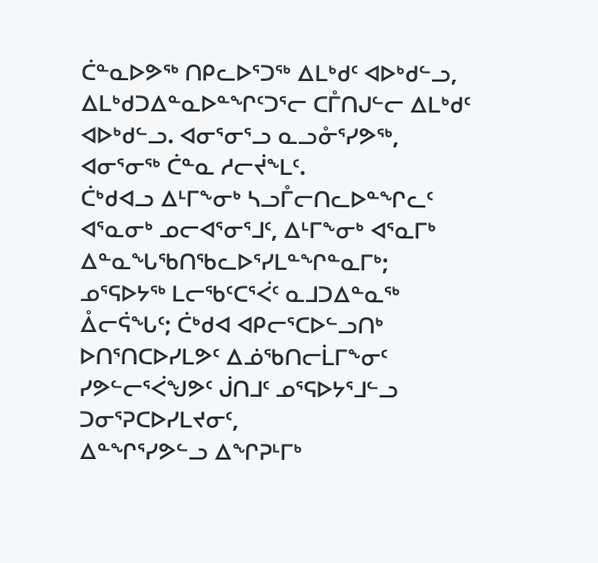ᑖᓐᓇᐅᕗᖅ ᑎᑭᓚᐅᕐᑐᖅ ᐃᒪᒃᑯᑦ ᐊᐅᒃᑯᓪᓗ, ᐃᒪᒃᑯᑐᐃᓐᓇᐅᓐᖏᑦᑐᕐᓕ ᑕᒤᑎᒍᓪᓕ ᐃᒪᒃᑯᑦ ᐊᐅᒃᑯᓪᓗ. ᐊᓂᕐᓂᕐᓗ ᓇᓗᓁᕐᓯᕗᖅ, ᐊᓂᕐᓂᖅ ᑖᓐᓇ ᓱᓕᔫᖕᒪᑦ.
ᑖᒃᑯᐊᓗ ᐃᒻᒥᖕᓂᒃ ᓴᓗᒤᓕᑎᓚᐅᓐᖏᓚᑦ ᐊᕐᓇᓂᒃ ᓄᓕᐊᕐᓂᕐᒧᑦ, ᐃᒻᒥᖕᓂᒃ ᐊᕐᓇᒥᒃ ᐃᓐᓇᖓᖃᑎᖃᓚᐅᕐᓯᒪᓐᖏᓐᓇᒥᒃ; ᓄᕐᕋᐅᔭᖅ ᒪᓕᖃᑦᑕᕐᐹᑦ ᓇᒧᑐᐃᓐᓇᖅ ᐂᓕᕌᖓᑦ; ᑖᒃᑯᐊ ᐊᑭᓕᕐᑕᐅᓪᓗᑎᒃ ᐅᑎᕐᑎᑕᐅᓯᒪᕗᑦ ᐃᓅᖃᑎᓕᒫᒥᖕᓂᑦ ᓯᕗᓪᓕᕐᐹᖑᕗᑦ ᒎᑎᒧᑦ ᓄᕐᕋᐅᔭᕐᒧᓪᓗ ᑐᓂᕐᕈᑕᐅᓯᒪᔪᓂᑦ,
ᐃᓐᖏᕐᓯᕗᓪᓗ ᐃᖏᕈᒻᒥᒃ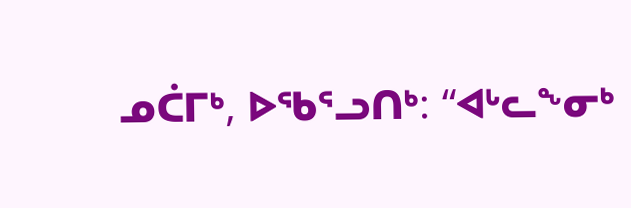ᓄᑖᒥᒃ, ᐅᖃᕐᓗᑎᒃ: “ᐊᒡᓚᖕᓂᒃ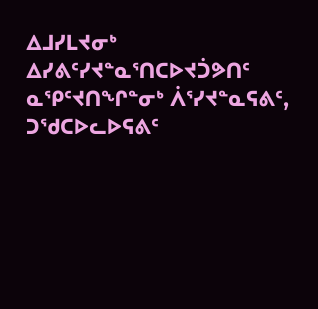ᐃᒧᓯᒪᔪᓂᒃ ᐃᓯᕕᑦᓯᔪᓐᓇᕐᑎᑕᐅᔪᑑᕗᑎᑦ ᓇᕿᑦᔪᑎᖏᓐᓂᒃ ᐲᕐᓯᔪᓐᓇᕋᕕᑦ, ᑐᖁᑕᐅᓚᐅᕋᕕᑦ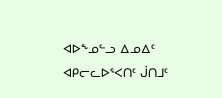ᐊᐅᖕᓄᓪᓗ ᐃᓄᐃᑦ ᐊᑭᓕᓚᐅᕐᐸᑎᑦ ᒎᑎᒧᑦ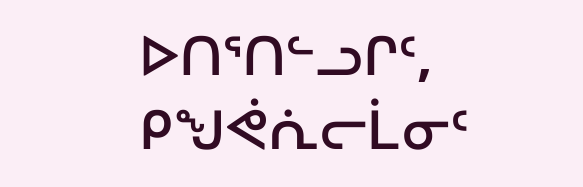ᐅᑎᕐᑎᓪᓗᒋᑦ, ᑭᖑᕚᕇᓕᒫᓂᑦ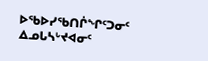ᐅᖃᐅᓯᖃᑎᒌᖏᑦᑐᓂᑦ ᐃᓄᒐᓴᒡᔪᐊᓂᑦ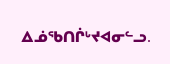ᐃᓅᖃᑎᒌᒡᔪᐊᓂᓪᓗ.